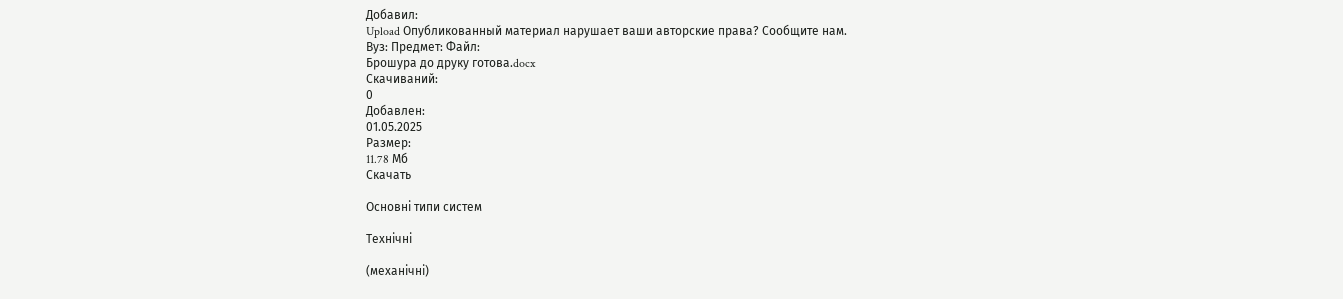Добавил:
Upload Опубликованный материал нарушает ваши авторские права? Сообщите нам.
Вуз: Предмет: Файл:
Брошура до друку готова.docx
Скачиваний:
0
Добавлен:
01.05.2025
Размер:
11.78 Mб
Скачать

Основні типи систем

Технічні

(механічні)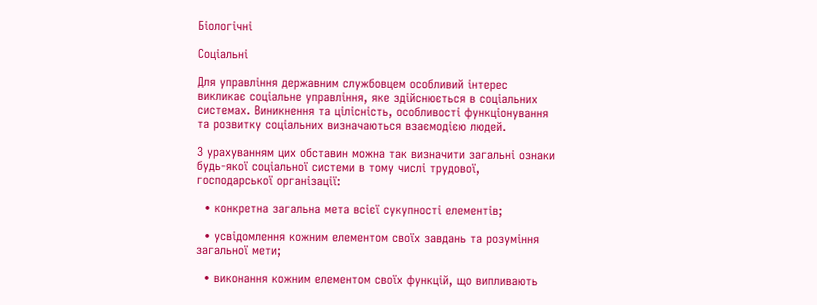Біологічні

Соціальні

Для управління державним службовцем особливий інтерес викликає соціальне управління, яке здійснюється в соціальних системах. Виникнення та цілісність, особливості функціонування та розвитку соціальних визначаються взаємодією людей.

З урахуванням цих обставин можна так визначити загальні ознаки будь-якої соціальної системи в тому числі трудової, господарської організації:

  • конкретна загальна мета всієї сукупності елементів;

  • усвідомлення кожним елементом своїх завдань та розуміння загальної мети;

  • виконання кожним елементом своїх функцій, що випливають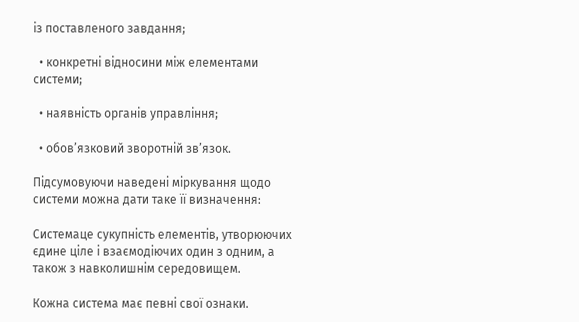із поставленого завдання;

  • конкретні відносини між елементами системи;

  • наявність органів управління;

  • обов’язковий зворотній зв’язок.

Підсумовуючи наведені міркування щодо системи можна дати таке її визначення:

Системаце сукупність елементів, утворюючих єдине ціле і взаємодіючих один з одним, а також з навколишнім середовищем.

Кожна система має певні свої ознаки.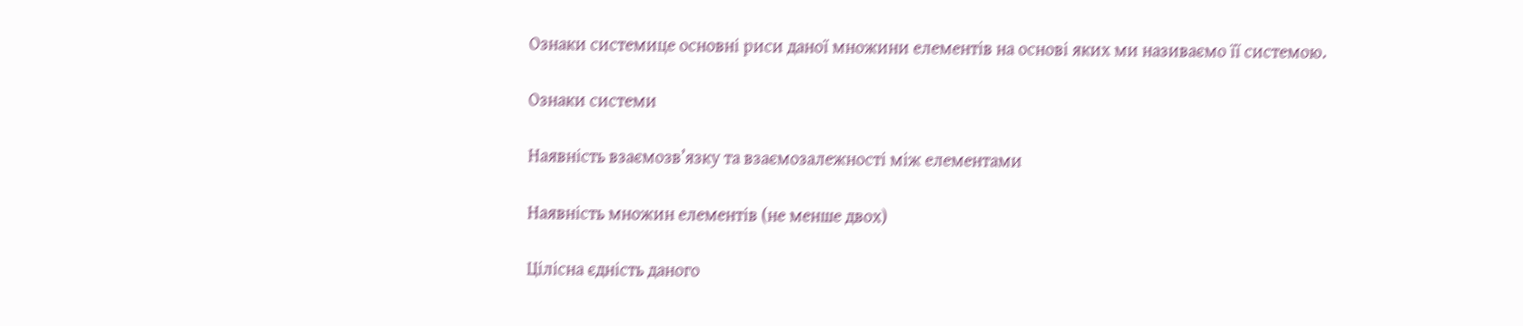Ознаки системице основні риси даної множини елементів на основі яких ми називаємо її системою.

Ознаки системи

Наявність взаємозв’язку та взаємозалежності між елементами

Наявність множин елементів (не менше двох)

Цілісна єдність даного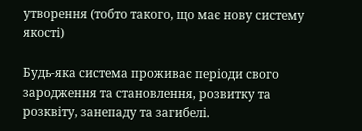утворення (тобто такого, що має нову систему якості)

Будь-яка система проживає періоди свого зародження та становлення, розвитку та розквіту, занепаду та загибелі.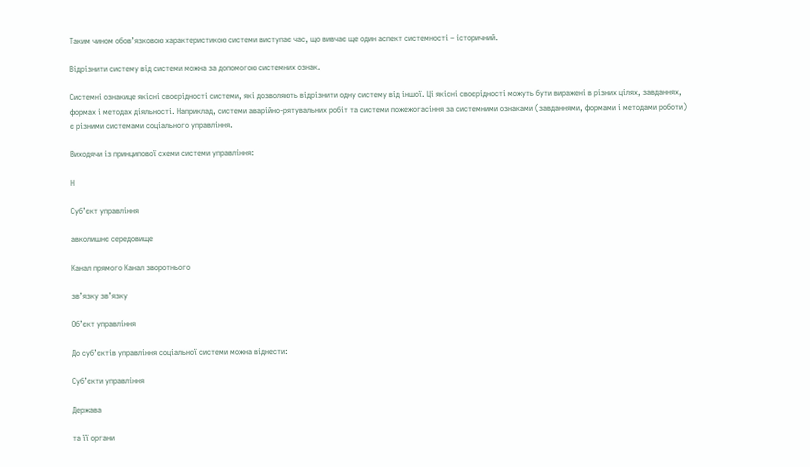Таким чином обов’язковою характеристикою системи виступає час, що вивчає ще один аспект системності – історичний.

Відрізнити систему від системи можна за допомогою системних ознак.

Системні ознакице якісні своєрідності системи, які дозволяють відрізнити одну систему від іншої. Ці якісні своєрідності можуть бути виражені в різних цілях, завданнях, формах і методах діяльності. Наприклад, системи аварійно-рятувальних робіт та системи пожежогасіння за системними ознаками (завданнями, формами і методами роботи) є різними системами соціального управління.

Виходячи із принципової схеми системи управління:

Н

Суб’єкт управління

авколишнє середовище

Канал прямого Канал зворотнього

зв’язку зв’язку

Об’єкт управління

До суб’єктів управління соціальної системи можна віднести:

Суб’єкти управління

Держава

та її органи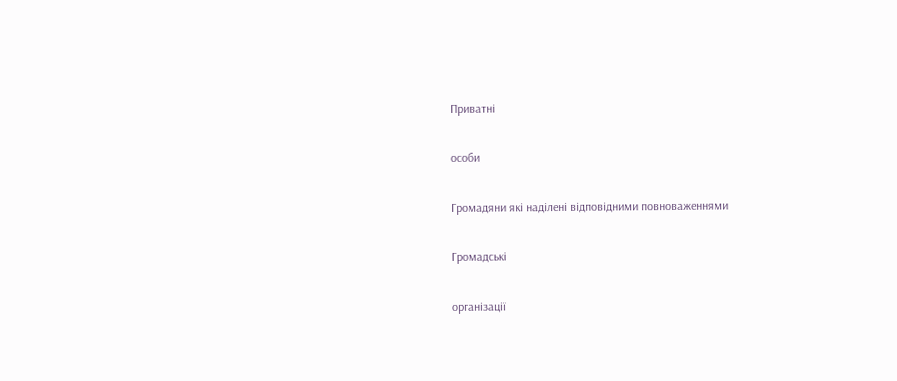Приватні

особи

Громадяни які наділені відповідними повноваженнями

Громадські

організації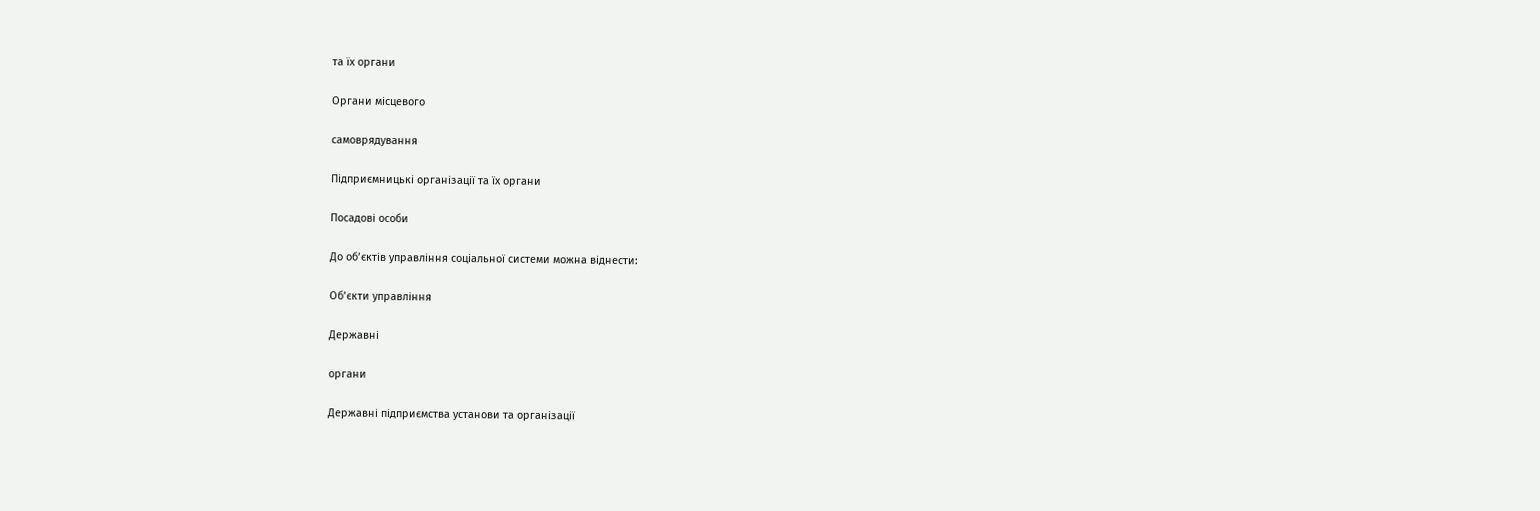та їх органи

Органи місцевого

самоврядування

Підприємницькі організації та їх органи

Посадові особи

До об’єктів управління соціальної системи можна віднести:

Об’єкти управління

Державні

органи

Державні підприємства установи та організації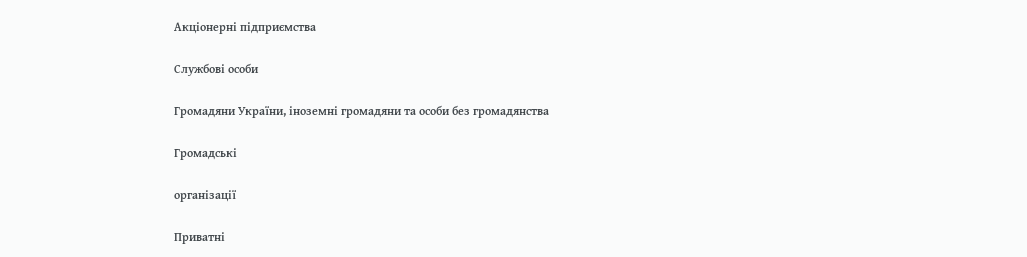Акціонерні підприємства

Службові особи

Громадяни України, іноземні громадяни та особи без громадянства

Громадські

організації

Приватні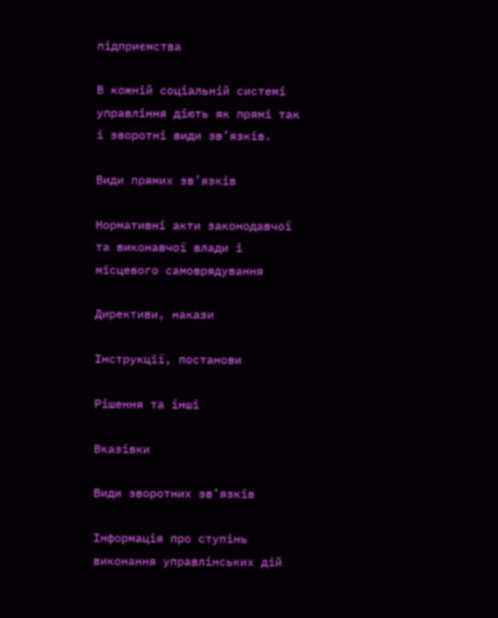підприємства

В кожній соціальній системі управління діють як прямі так і зворотні види зв’язків.

Види прямих зв’язків

Нормативні акти законодавчої та виконавчої влади і місцевого самоврядування

Директиви, накази

Інструкції, постанови

Рішення та інші

Вказівки

Види зворотних зв’язків

Інформація про ступінь виконання управлінських дій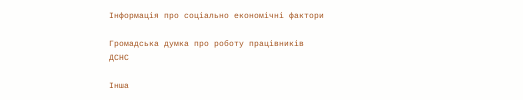Інформація про соціально економічні фактори

Громадська думка про роботу працівників ДСНС

Інша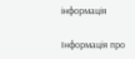інформація

Інформація про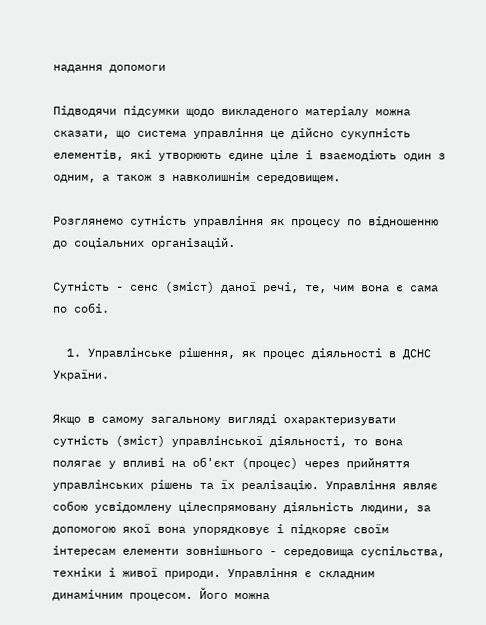надання допомоги

Підводячи підсумки щодо викладеного матеріалу можна сказати, що система управління це дійсно сукупність елементів, які утворюють єдине ціле і взаємодіють один з одним, а також з навколишнім середовищем.

Розглянемо сутність управління як процесу по відношенню до соціальних організацій.

Сутність - сенс (зміст) даної речі, те, чим вона є сама по собі.

  1. Управлінське рішення, як процес діяльності в ДСНС України.

Якщо в самому загальному вигляді охарактеризувати сутність (зміст) управлінської діяльності, то вона полягає у впливі на об'єкт (процес) через прийняття управлінських рішень та їх реалізацію. Управління являє собою усвідомлену цілеспрямовану діяльність людини, за допомогою якої вона упорядковує і підкоряє своїм інтересам елементи зовнішнього - середовища суспільства, техніки і живої природи. Управління є складним динамічним процесом. Його можна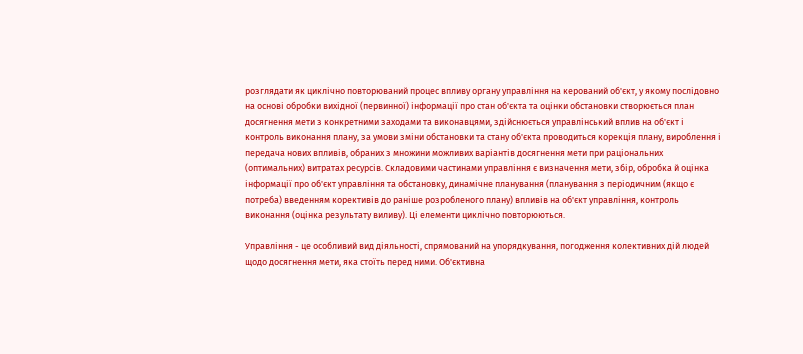розглядати як циклічно повторюваний процес впливу органу управління на керований об'єкт, у якому послідовно на основі обробки вихідної (первинної) інформації про стан об'єкта та оцінки обстановки створюється план досягнення мети з конкретними заходами та виконавцями, здійснюється управлінський вплив на об'єкт і контроль виконання плану, за умови зміни обстановки та стану об'єкта проводиться корекція плану, вироблення і передача нових впливів, обраних з множини можливих варіантів досягнення мети при раціональних (оптимальних) витратах ресурсів. Складовими частинами управління є визначення мети, збір, обробка й оцінка інформації про об'єкт управління та обстановку, динамічне планування (планування з періодичним (якщо є потреба) введенням корективів до раніше розробленого плану) впливів на об'єкт управління, контроль виконання (оцінка результату виливу). Ці елементи циклічно повторюються.

Управління - це особливий вид діяльності, спрямований на упорядкування, погодження колективних дій людей щодо досягнення мети, яка стоїть перед ними. Об'єктивна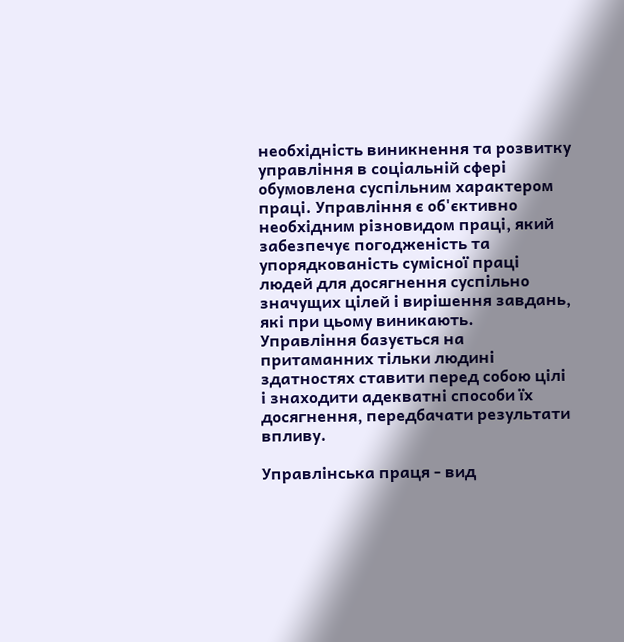необхідність виникнення та розвитку управління в соціальній сфері обумовлена суспільним характером праці. Управління є об'єктивно необхідним різновидом праці, який забезпечує погодженість та упорядкованість сумісної праці людей для досягнення суспільно значущих цілей і вирішення завдань, які при цьому виникають. Управління базується на притаманних тільки людині здатностях ставити перед собою цілі і знаходити адекватні способи їх досягнення, передбачати результати впливу.

Управлінська праця - вид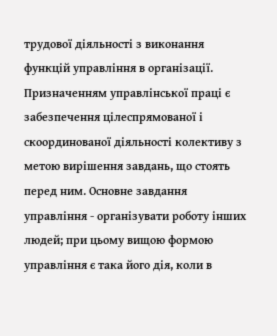трудової діяльності з виконання функцій управління в організації. Призначенням управлінської праці є забезпечення цілеспрямованої і скоординованої діяльності колективу з метою вирішення завдань, що стоять перед ним. Основне завдання управління - організувати роботу інших людей; при цьому вищою формою управління є така його дія, коли в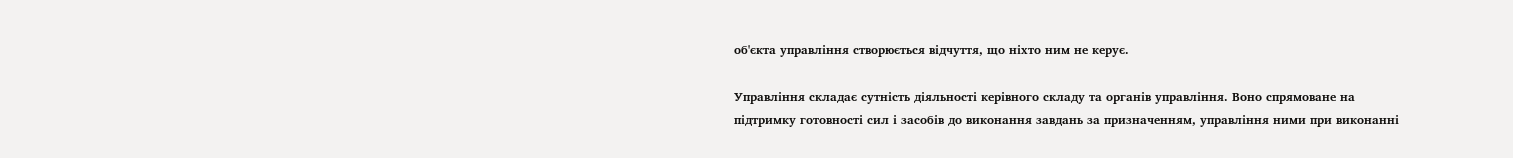об'єкта управління створюється відчуття, що ніхто ним не керує.

Управління складає сутність діяльності керівного складу та органів управління. Воно спрямоване на підтримку готовності сил і засобів до виконання завдань за призначенням, управління ними при виконанні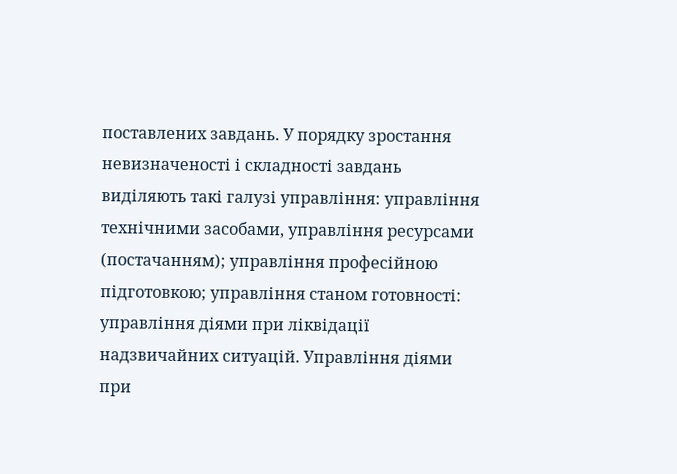поставлених завдань. У порядку зростання невизначеності і складності завдань виділяють такі галузі управління: управління технічними засобами, управління ресурсами (постачанням); управління професійною підготовкою; управління станом готовності: управління діями при ліквідації надзвичайних ситуацій. Управління діями при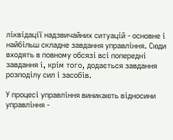ліквідації надзвичайних ситуацій - основне і найбільш складне завдання управління. Сюди входять в повному обсязі всі попередні завдання і, крім того, додається завдання розподілу сил і засобів.

У процесі управління виникають відносини управління -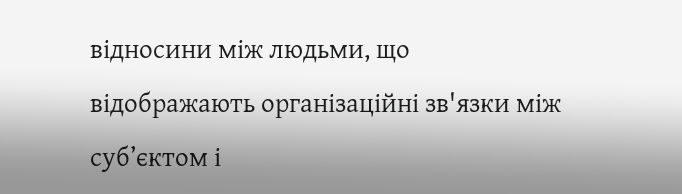відносини між людьми, що відображають організаційні зв'язки між суб’єктом і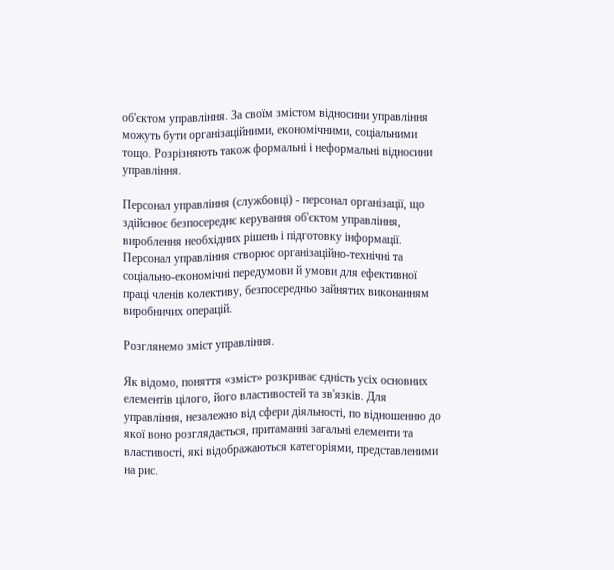об'єктом управління. За своїм змістом відносини управління можуть бути організаційними, економічними, соціальними тощо. Розрізняють також формальні і неформальні відносини управління.

Персонал управління (службовці) - персонал організації, що здійснює безпосереднє керування об'єктом управління, вироблення необхідних рішень і підготовку інформації. Персонал управління створює організаційно-технічні та соціально-економічні передумови й умови для ефективної праці членів колективу, безпосередньо зайнятих виконанням виробничих операцій.

Розглянемо зміст управління.

Як відомо, поняття «зміст» розкриває єдність усіх основних елементів цілого, його властивостей та зв'язків. Для управління, незалежно від сфери діяльності, по відношенню до якої воно розглядається, притаманні загальні елементи та властивості, які відображаються категоріями, представленими на рис.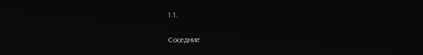1.1.

Соседние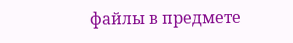файлы в предмете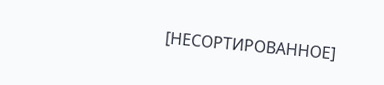[НЕСОРТИРОВАННОЕ]